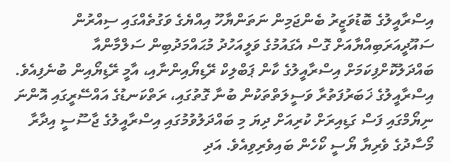އިސްރާއީލުގެ ބޮޑުވަޒީރު ބެންޖަމިން ނަތަންޔާހޫ އިއްޔެގެ ވަގުތެއްގައި ސިއްރުން ސައޫދީއަރަބިއްޔާއަށް ގޮސް އެގައުމުގެ ވަލީއަހުދު މުޙައްމަދުބިން ސަލްމާންއާ ބައްދަލުކޮށްފިކަމަށް އިސްރާއީލުގެ ކާން ޕަބްލިކް ރޭޑިޔޯއިންނާއި، އާމީ ރޭޑިޔޯއިން ބުނެފިއެވެ.
އިސްރާއީލުގެ ޚަބަރުފަތުރާ ވަސީލަތްތަކުން ބުނާ ގޮތުގައި، ރަތްކަނޑުގެ އައްސޭރީގައި އޮންނަ ނިޔޯމްގައި ފަސް ގަޑިއިރަށް ކުރިއަށް ދިޔަ މި ބައްދަލުވުމުގައި އިސްރާއީލުގެ ޖާސޫސީ އިދާރާ މޯސާދުގެ ވެރިޔާ ޔޯސީ ކޯހެން ބައިވެރިވިއެވެ. އަދި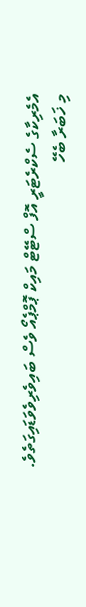އެމެރިކާގެ ސެކްރެޓަރީ އޮފް ސްޓޭޓް މައިކް ޕޮމްޕެއޯ ވެސް ބައިވެރިވެވަޑައިގަތެވެ.
މި ޚަބަރާ ބެހޭ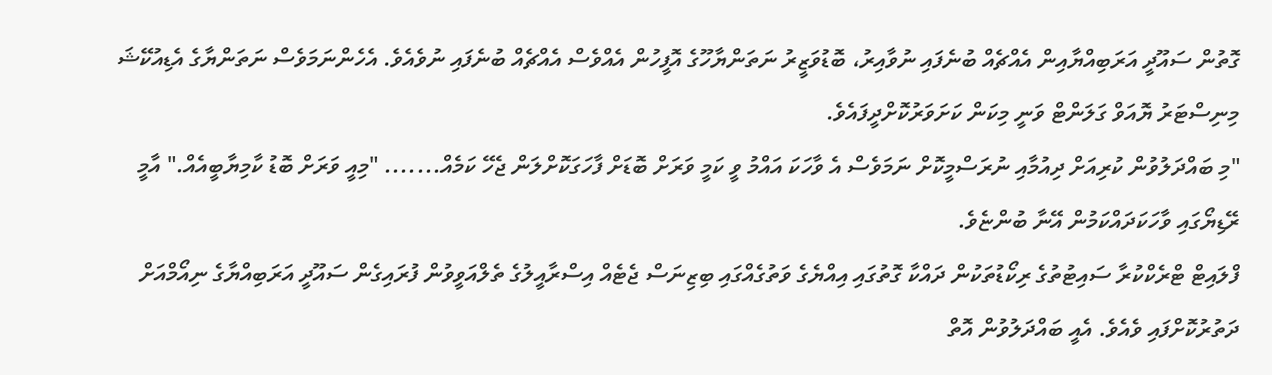ގޮތުން ސައޫދީ އަރަބިއްޔާއިން އެއްޗެއް ބުނެފައި ނުވާއިރު، ބޮޑުވަޒީރު ނަތަންޔާހޫގެ އޮފީހުން އެއްވެސް އެއްޗެއް ބުނެފައި ނުވެއެވެ. އެހެންނަމަވެސް ނަތަންޔާގެ އެޑިއުކޭޝަ މިނިސްޓަރު ޔޮއަވް ގަލަންޓް ވަނީ މިކަން ކަށަވަރުކޮށްދީފައެވެ.
"މި ބައްދަލުވުން ކުރިއަށް ދިއުމާއި ނުރަސްމީކޮށް ނަމަވެސް އެ ވާހަކަ އައްމު ވީ ކަމީ ވަރަށް ބޮޑަށް ފާހަގަކޮށްލަން ޖެހޭ ކަމެއް....... "މިއީ ވަރަށް ބޮޑު ކާމިޔާބީއެއް." އާމީ ރޭޑިޔޯގައި ވާހަކަދައްކަމުން އޭނާ ބުންޏެވެ.
ފްލައިޓް ޓްރެކްކުރާ ސައިޓުތުގެ ރިކޯޑުތަކުން ދައްކާ ގޮތުގައި އިއްޔެގެ ވަތުގެއްގައި ބިޒިނަސް ޖެޓެއް އިސްރާއީލުގެ ތެލްއަވީވުން ފުރައިގެން ސައޫދީ އަރަބިއްޔާގެ ނިއޯމްއަށް ދަތުރުކޮށްފައި ވެއެވެ. އެއީ ބައްދަލުވުން އޮތް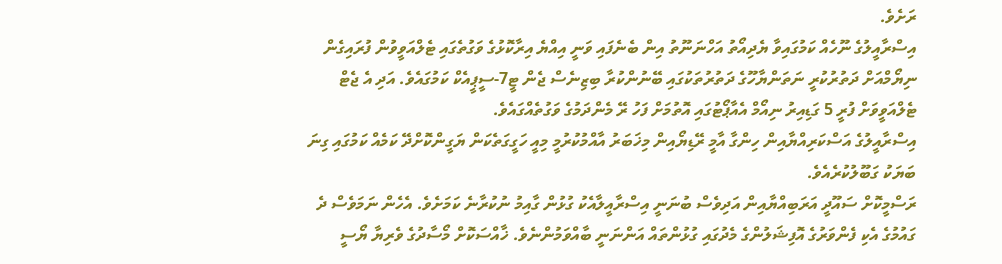ރަށެވެ.
އިސްރާއީލުގެ ނޫހެއް ކަމުގައިވާ ޔެދިއޯތު އަހްނަނޫތު އިން ބެނެފައި ވަނީ އިއްޔެ އިރާކޮޅުގެ ވަގުތެގައި ޓެލްއަވީވުން ފުރައިގެން ނިޔޯމްއަށް ދަތުރުކުރީ ނަތަންޔާހޫގެ ދަތުރުތަކުގައި ބޭނުންކުރާ ބިޒިނެސް ޖެން ޓީ7-ސީޕީއެކް ކަމުގައެވެ. އަދި އެ ޖެޓް ޓެލްއަވީވަށް ފުރީ 5 ގަޑިއިރު ނިއޯމް އެއާޕޯޓުގައި އޮތުމަށް ފަހު ރޭ މެންދަމުގެ ވަގުތެއްގައެވެ.
އިސްރާއީލުގެ އަސްކަރިއްޔާއިން ހިންގާ އާމީ ރޭޑިޔޯއިން މިޚަބަރު އާއްމުކުރުމީ މިއީ ހަގީގަތެކަން ޔަގީންކޮށްދޭ ކަމެއް ކަމުގައި ގިނަ ބަޔަކު ގަބޫލުކުރެއެވެ.
ރަސްމީކޮށް ސައޫދީ އަރަބިއްޔާއިން އަދިވެސް ބުނަނީ އިސްރާއީލާއެކު ގުޅުން ގާއިމު ނުކުރާނެ ކަމަށެވެ. އެހެން ނަމަވެސް ދެ ގައުމުގެ އެކި ފެންވަރުގެ އޮފިޝަލުންގެ މެދުގައި ގުޅުންތައް އަންނަނީ ބާއްވަމުންނެވެ. ޚާއްސަކޮށް މޯސާދުގެ ވެރިޔާ ޔޯސީ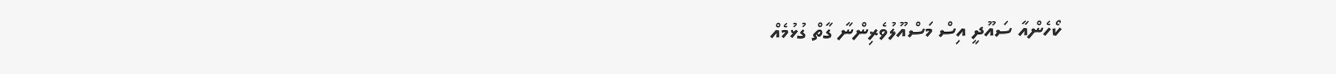ކޯހެންއާ ސައޫދީ އިސް މަސްއޫލުވެރިންނާ ގާތް ގުޅުމެއް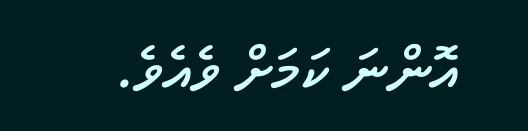އޮންނަ ކަމަށް ވެއެވެ.